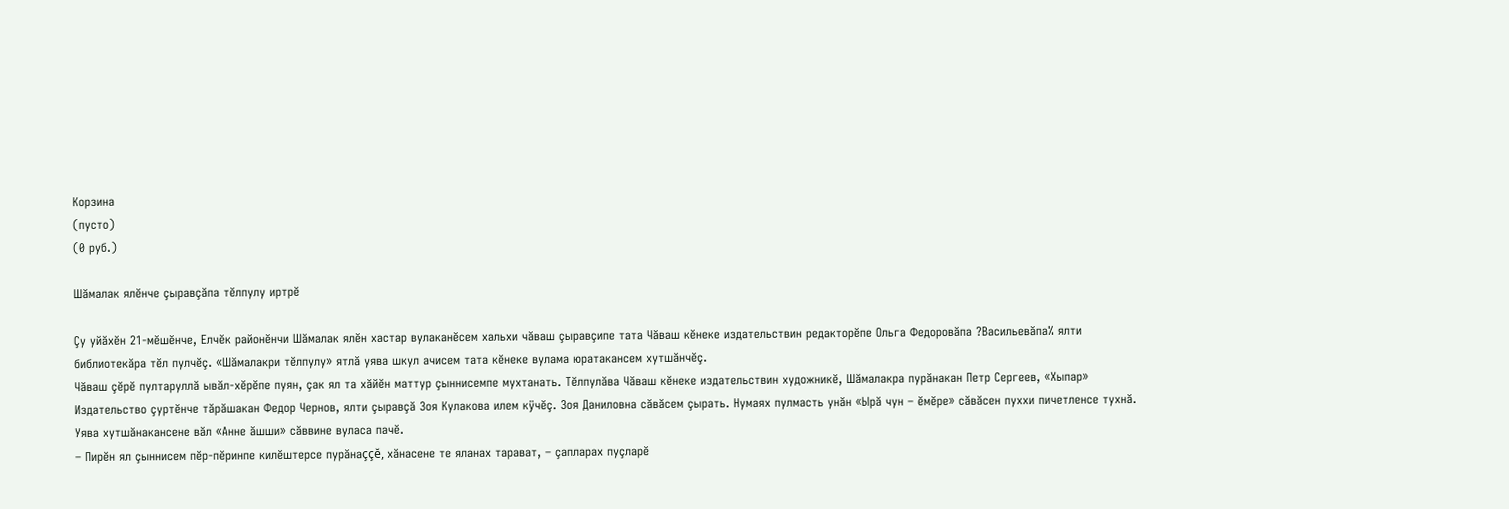Корзина
(пусто)
(0 руб.)

Шăмалак ялĕнче çыравçăпа тĕлпулу иртрĕ

Çу уйăхĕн 21-мĕшĕнче, Елчĕк районĕнчи Шăмалак ялĕн хастар вулаканĕсем хальхи чăваш çыравçипе тата Чăваш кĕнеке издательствин редакторĕпе Ольга Федоровăпа ?Васильевăпа% ялти библиотекăра тĕл пулчĕç. «Шăмалакри тĕлпулу» ятлă уява шкул ачисем тата кĕнеке вулама юратакансем хутшăнчĕç.
Чăваш çĕрĕ пултаруллă ывăл-хĕрĕпе пуян, çак ял та хăйĕн маттур çыннисемпе мухтанать. Тĕлпулăва Чăваш кĕнеке издательствин художникĕ, Шăмалакра пурăнакан Петр Сергеев, «Хыпар» Издательство çуртĕнче тăрăшакан Федор Чернов, ялти çыравçă Зоя Кулакова илем кÿчĕç. Зоя Даниловна сăвăсем çырать. Нумаях пулмасть унăн «Ырă чун – ĕмĕре» сăвăсен пуххи пичетленсе тухнă. Уява хутшăнакансене вăл «Анне ăшши» сăввине вуласа пачĕ.
– Пирĕн ял çыннисем пĕр-пĕринпе килĕштерсе пурăнаççĕ, хăнасене те яланах тарават, – çапларах пуçларĕ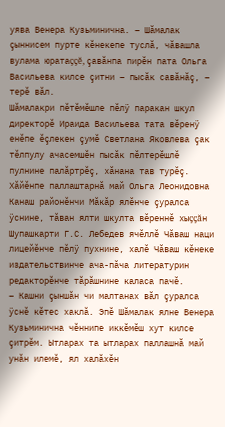уява Венера Кузьминична. – Шăмалак çыннисем пурте кĕнекепе туслă, чăвашла вулама юратаççĕ, çавăнпа пирĕн пата Ольга Васильева килсе çитни – пысăк савăнăç, – терĕ вăл.
Шăмалакри пĕтĕмĕшле пĕлÿ паракан шкул директорĕ Ираида Васильева тата вĕренÿ енĕпе ĕçлекен çумĕ Светлана Яковлева çак тĕлпулу ачасемшĕн пысăк пĕлтерĕшлĕ пулнине палăртрĕç, хăнана тав турĕç.
Хăйĕнпе паллаштарнă май Ольга Леонидовна Канаш районĕнчи Мăкăр ялĕнче çуралса ÿснине, тăван ялти шкулта вĕреннĕ хыççăн Шупашкарти Г.С. Лебедев ячĕллĕ Чăваш наци лицейĕнче пĕлÿ пухнине, халĕ Чăваш кĕнеке издательствинче ача-пăча литературин редакторĕнче тăрăшнине каласа пачĕ.
– Кашни çыншăн чи малтанах вăл çуралса ÿснĕ кĕтес хаклă. Эпĕ Шăмалак ялне Венера Кузьминична чĕннипе иккĕмĕш хут килсе çитрĕм. Ытларах та ытларах паллашнă май унăн илемĕ, ял халăхĕн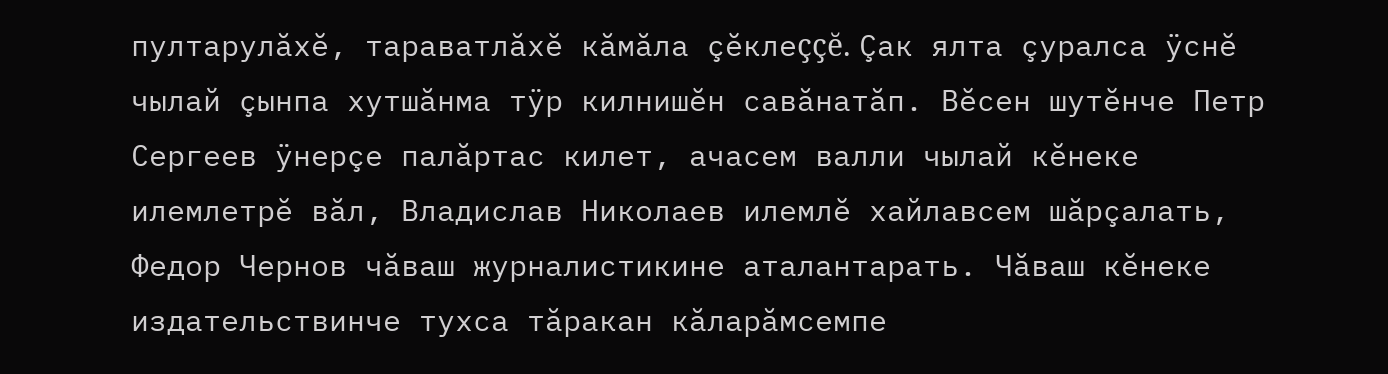пултарулăхĕ, тараватлăхĕ кăмăла çĕклеççĕ. Çак ялта çуралса ÿснĕ чылай çынпа хутшăнма тÿр килнишĕн савăнатăп. Вĕсен шутĕнче Петр Сергеев ÿнерçе палăртас килет, ачасем валли чылай кĕнеке илемлетрĕ вăл, Владислав Николаев илемлĕ хайлавсем шăрçалать, Федор Чернов чăваш журналистикине аталантарать. Чăваш кĕнеке издательствинче тухса тăракан кăларăмсемпе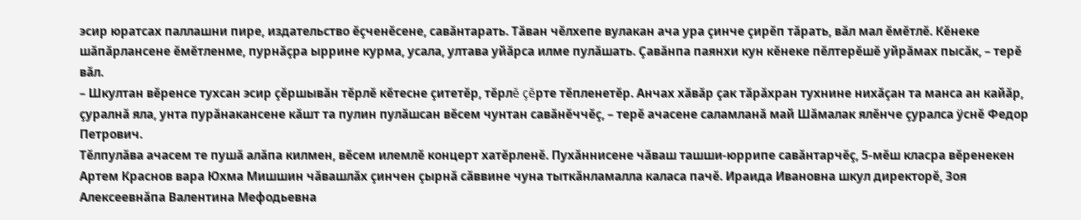эсир юратсах паллашни пире, издательство ĕçченĕсене, савăнтарать. Тăван чĕлхепе вулакан ача ура çинче çирĕп тăрать, вăл мал ĕмĕтлĕ. Кĕнеке шăпăрлансене ĕмĕтленме, пурнăçра ыррине курма, усала, ултава уйăрса илме пулăшать. Çавăнпа паянхи кун кĕнеке пĕлтерĕшĕ уйрăмах пысăк, – терĕ вăл.
– Шкултан вĕренсе тухсан эсир çĕршывăн тĕрлĕ кĕтесне çитетĕр, тĕрлĕ çĕрте тĕпленетĕр. Анчах хăвăр çак тăрăхран тухнине нихăçан та манса ан кайăр, çуралнă яла, унта пурăнакансене кăшт та пулин пулăшсан вĕсем чунтан савăнĕччĕç, – терĕ ачасене саламланă май Шăмалак ялĕнче çуралса ÿснĕ Федор Петрович.
Тĕлпулăва ачасем те пушă алăпа килмен, вĕсем илемлĕ концерт хатĕрленĕ. Пухăннисене чăваш ташши-юррипе савăнтарчĕç, 5-мĕш класра вĕренекен Артем Краснов вара Юхма Мишшин чăвашлăх çинчен çырнă сăввине чуна тыткăнламалла каласа пачĕ. Ираида Ивановна шкул директорĕ, Зоя Алексеевнăпа Валентина Мефодьевна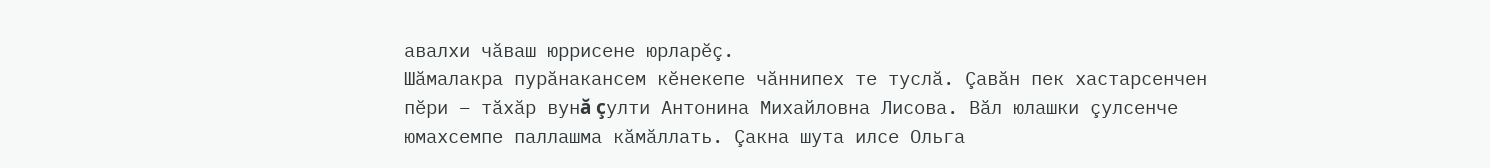авалхи чăваш юррисене юрларĕç.
Шăмалакра пурăнакансем кĕнекепе чăннипех те туслă. Çавăн пек хастарсенчен пĕри – тăхăр вунă çулти Антонина Михайловна Лисова. Вăл юлашки çулсенче юмахсемпе паллашма кăмăллать. Çакна шута илсе Ольга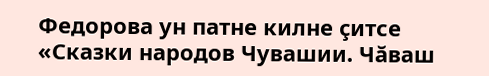Федорова ун патне килне çитсе «Сказки народов Чувашии. Чăваш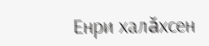Енри халăхсен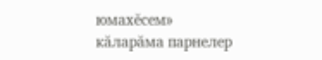юмахĕсем» кăларăма парнелер